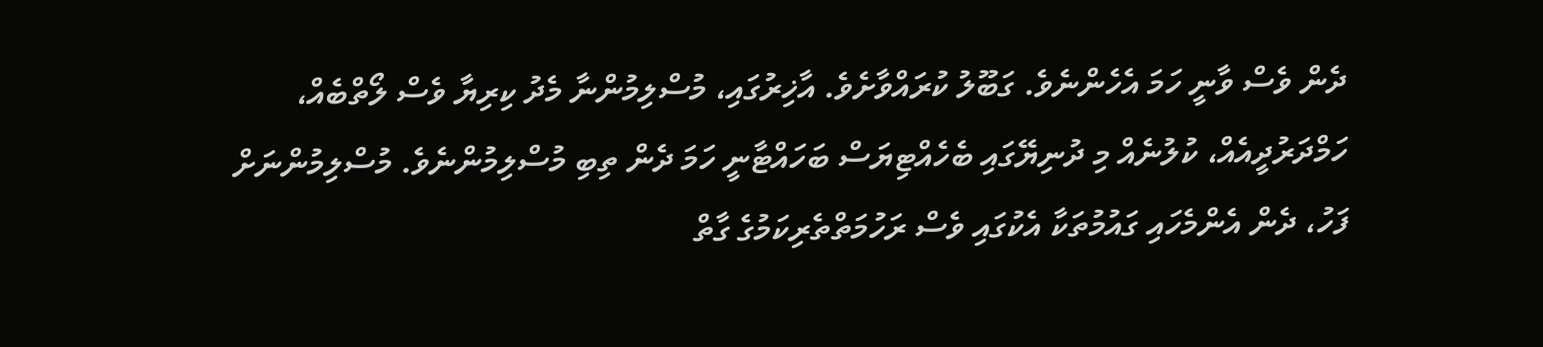ދެން ވެސް ވާނީ ހަމަ އެހެންނެވެ. ގަބޫލު ކުރައްވާށެވެ. އާޚިރުގައި، މުސްލިމުންނާ މެދު ކިރިޔާ ވެސް ލޯތްބެއް، ހަމްދަރުދީއެއް، ކުލުނެއް މި ދުނިޔޭގައި ބެހެއްޓިޔަސް ބަހައްޓާނީ ހަމަ ދެން ތިބި މުސްލިމުންނެވެ. މުސްލިމުންނަށް ފަހު، ދެން އެންމެހައި ގައުމުތަކާ އެކުގައި ވެސް ރަހުމަތްތެރިކަމުގެ ގާތް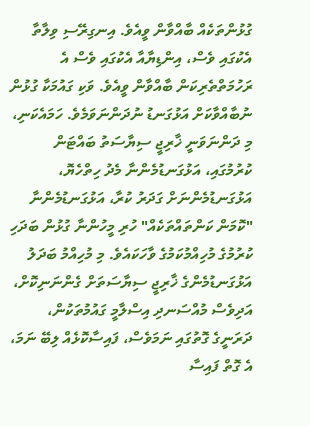ގުޅުންތަކެއް ބާއްވާން ވީއެވެ. އިނގިރޭސި ވިލާތާ އެކުގައި ވެސް، އިންޑިޔާއާ އެކުގައި ވެސް އެ ރަހުމަތްތެރިކަން ބާއްވާން ވީއެވެ. ވަކި ގައުމަކާ ގުޅުން ނުބާއްވާކަށް އަޅުގަނޑު ނުދަންނަވަމެވެ. ހަމައެކަނި، މި ދަންނަވަނީ ޚާރިޖީ ސިޔާސަތު ބައްޓަން ކުރުމުގައި، އަޅުގަނޑުމެންނާ މެދު ހިތްހެޔޮ، އަޅުގަނޑުމެންނަށް ގަދަރު ކުރާ، އަޅުގަނޑުމެންނާ "ކޮމަން ކަންތައްތަކެއް" ހުރި މީހުންނާ ގުޅުން ބަދަހި ކުރުމުގެ މުހިއްމުކަމުގެ ވާހަކައެވެ. މި މުހިއްމު ބަދަލު އަޅުގަނޑުމެންގެ ޚާރިޖީ ސިޔާސަތަށް ގެންނަނިކޮށް، އަދިވެސް މުއްސަނދި އިސްލާމީ ގައުމުތަކުން، ދަރަނީގެ ގޮތުގައި ނަމަވެސް، ފައިސާކޮޅެއް ލިބޭ ނަމަ، އެ ގޮތް ފައިސާ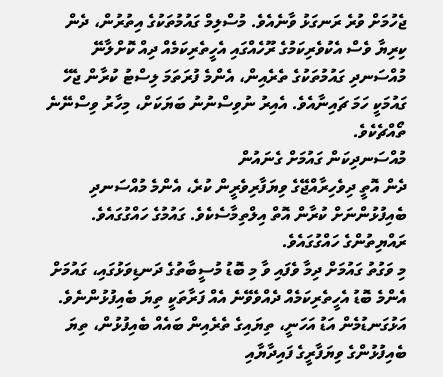ޖެހުމަށް ވުރެ ރަނގަޅު ވާނެއެވެ. މުސްލިމް ގައުމުތަކުގެ އިތުރުން، ދެން ކިރިޔާ ވެސް އެކުވެރިކަމުގެ ރޫހެއްގައި އެހީތެރިކަމެއް ދިއް ކޮށްލާނޭ މުއްސަނދި ގައުމުތަކުގެ ތެރެއިން، އެންމެ ފުރަތަމަ ލިސްޓު ކުރާން ޖެހޭ ގައުމަކީ ހަމަ ޗައިނާއެވެ. އެއިރު ނުވިސްނުނު ބަޔަކަށް، މިހާރު ވިސްނޭނެ ތޯއްޗެކެވެ.
މުއްސަނދިކަން ގައުމަށް ގެނައުން
ދެން އޮތީ ދިވެހިރާއްޖޭގެ ވިޔަފާރިވެރީން ކުރެ، އެންމެ މުއްސަނދި ބެއިފުޅުންނަށް ކުރާން އޮތް އިލްތިމާސެކެވެ. ގައުމުގެ ހައްގުގައެވެ. ރައްޔިތުންގެ ހައްގުގައެވެ.
މި ވަގުތު ގައުމަށް ދިމާ ވެފައި ވާ މި ބޮޑު މުސީބާތުގެ ދަނޑިވަޅުގައި، ގައުމަށް އެންމެ ބޮޑު އެހީތެރިކަމެއް ދެއްވެވޭނެ އެއް ފަރާތަކީ ތިޔަ ބެއިފުޅުންނެވެ. އަޅުގަނޑުމެން އަޑު އަހަނީ، ތިޔައިގެ ތެރެއިން ބައެއް ބެއިފުޅުން، ތިޔަ ބެއިފުޅުންގެ ވިޔަފާރީގެ ފައިދާޔާއި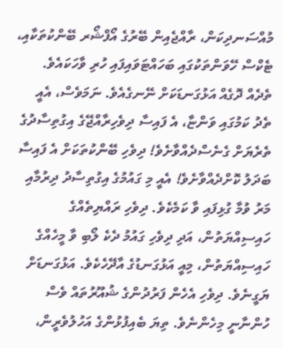މުއްސަނދިކަން، ރާއްޖެއިން ބޭރުގެ އޯފްޝޯރ ބޭންކުތަކާއި، ޓެކްސް ހޭވަންތަކުގައި ބަހައްޓަވައިފައި ހުރި ވާހަކައެވެ. ތެދެއް ދޮގެއް އަޅުގަނޑަކަށް ނޭނގެއެވެ. ނަމަވެސް، އެއީ ތެދު ކަމުގައި ވަންޏާ، އެ ފައިސާ ދިވެހިރާއްޖޭގެ އިގުތިސާދުގެ ތެރެޔަށް ގެނެސްދެއްވާށެވެ! ދިވެހި ބޭންކުތަކަށް އެ ފައިސާ ބަދަލު ކޮށްދެއްވާށެވެ! އެއީ މި ގައުމުގެ އިގުތިސާދު ދިރުމާއި މަރު ވުމާ ގުޅިފައި ވާ ކަމެކެވެ. ދިވެހި ރައްޔިތެއްގެ ހައިސިއްޔަތުން، އަދި ދިވެހި ގައުމު ދެކެ ލޯބި ވާ މީހެއްގެ ހައިސިއްޔަތުން، މިއީ އަޅުގަނޑުގެ އާދޭހެކެވެ. އަޅުގަނޑަށް ޔަގީނެވެ. ދިވެހި އެހެން ފަރުދުންގެ ޝުއޫރުތައް ވެސް ހުންނާނީ މިހެންނެވެ. ތިޔަ ބެއިފުޅުންގެ އަހުލުވެރީން،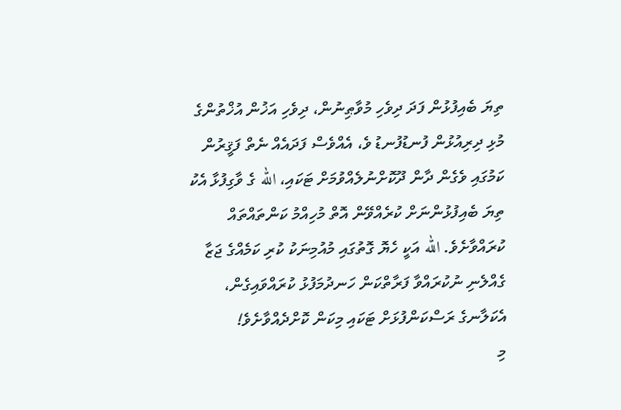ތިޔަ ބެއިފުޅުން ފަދަ ދިވެހި މުވާޠިނުން، ދިވެހި އަޚުން އުޚްތުންގެ މުޅި ދިރިއުޅުން ފުނޑުފުނޑު ވެ، އެއްވެސް ފަދައެއް ނެތް ފަޤީރުން ކަމުގައި ވެގެން ދާން ދޫކޮށްނުލެއްވުމަށް ޓަކައި، الله ގެ ވާގިފުޅާ އެކު ތިޔަ ބެއިފުޅުންނަށް ކުރެއްވޭން އޮތް މުހިއްމު ކަންތައްތައް ކުރައްވާށެވެ. الله އަކީ ހެޔޮ ގޮތުގައި މުއުމިނަކު ކުރި ކަމެއްގެ ޖަޒާ ގެއްލެނި ނުކުރައްވާ ފަރާތްކަން ހަނދުމަފުޅު ކުރައްވައިގެން، އެކަލާނގެ ރަސްކަންފުޅަށް ޓަކައި މިކަން ކޮށްދެއްވާށެވެ!
މި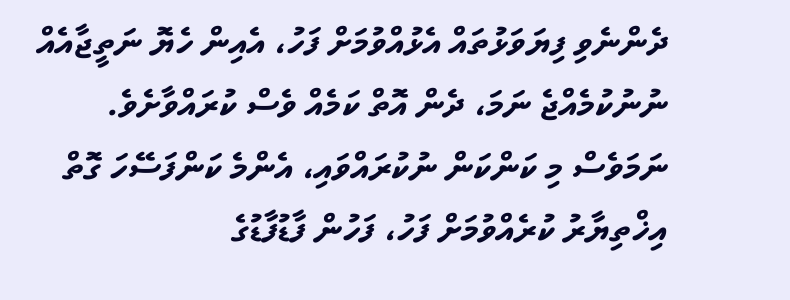ދެންނެވި ފިޔަވަޅުތައް އެޅުއްވުމަށް ފަހު، އެއިން ހެޔޮ ނަތީޖާއެއް ނުނުކުމެއްޖެ ނަމަ، ދެން އޮތް ކަމެއް ވެސް ކުރައްވާށެވެ. ނަމަވެސް މި ކަންކަން ނުކުރައްވައި، އެންމެ ކަންފަސޭހަ ގޮތް އިޚްތިޔާރު ކުރެއްވުމަށް ފަހު، ފަހުން ފާޑުފާޑުގެ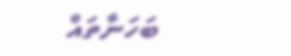ބަހަނާތައް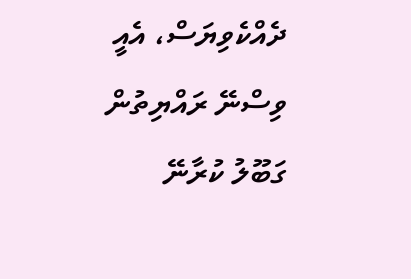ދެއްކެވިޔަސް، އެއީ ވިސްނޭ ރައްޔިތުން ގަބޫލު ކުރާނޭ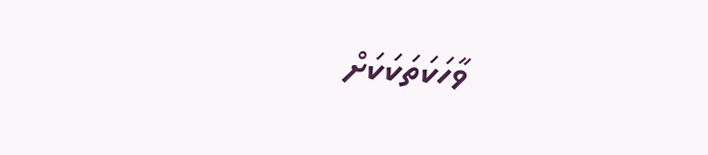ވާހަކަތަކަކަށް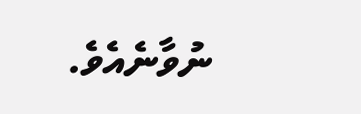ނުވާނެއެވެ.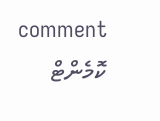comment ކޮމެންޓް